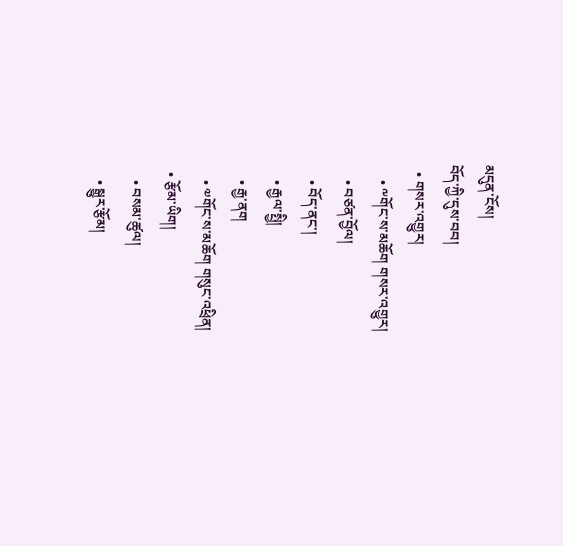མདུན་ངོས།
བོད་ཀྱི་དུས་བབ།
  • གསར་འགྱུར།
    • ༸གོང་ས་མཆོག གསར་འགྱུར།
    • བཙན་བྱོལ།
    • བོད་ནང་།
    • རྒྱལ་སྤྱི།
    • རྒྱ་ནག
    • ༧གོང་ས་མཆོག གསུང་འཕྲིན།
  • རྩོམ་ཡིག།
    • བསམ་ཚུལ།
    • སྒྱུར་རྩོམ།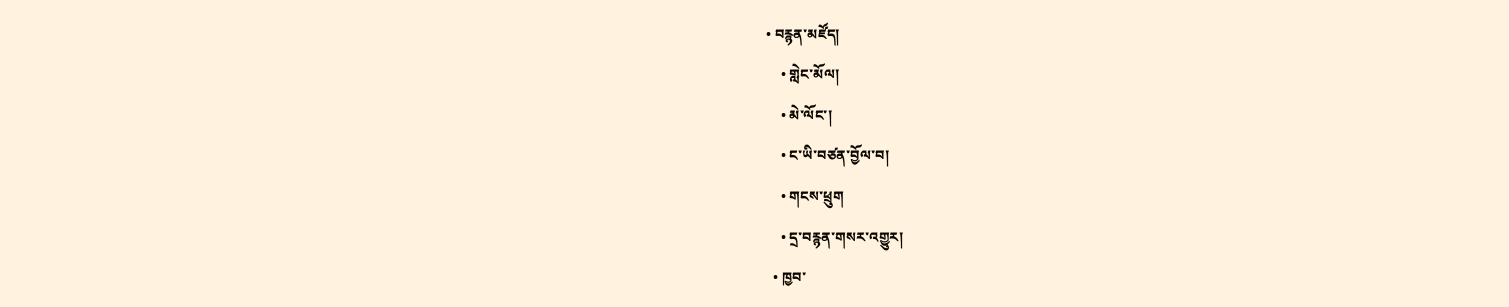• བརྙན་མཛོད།
    • གླེང་མོལ།
    • མེ་ལོང་།
    • ང་ཡི་བཙན་བྱོལ་བ།
    • གངས་ཕྲུག
    • དྲ་བརྙན་གསར་འགྱུར།
  • ཁྱབ་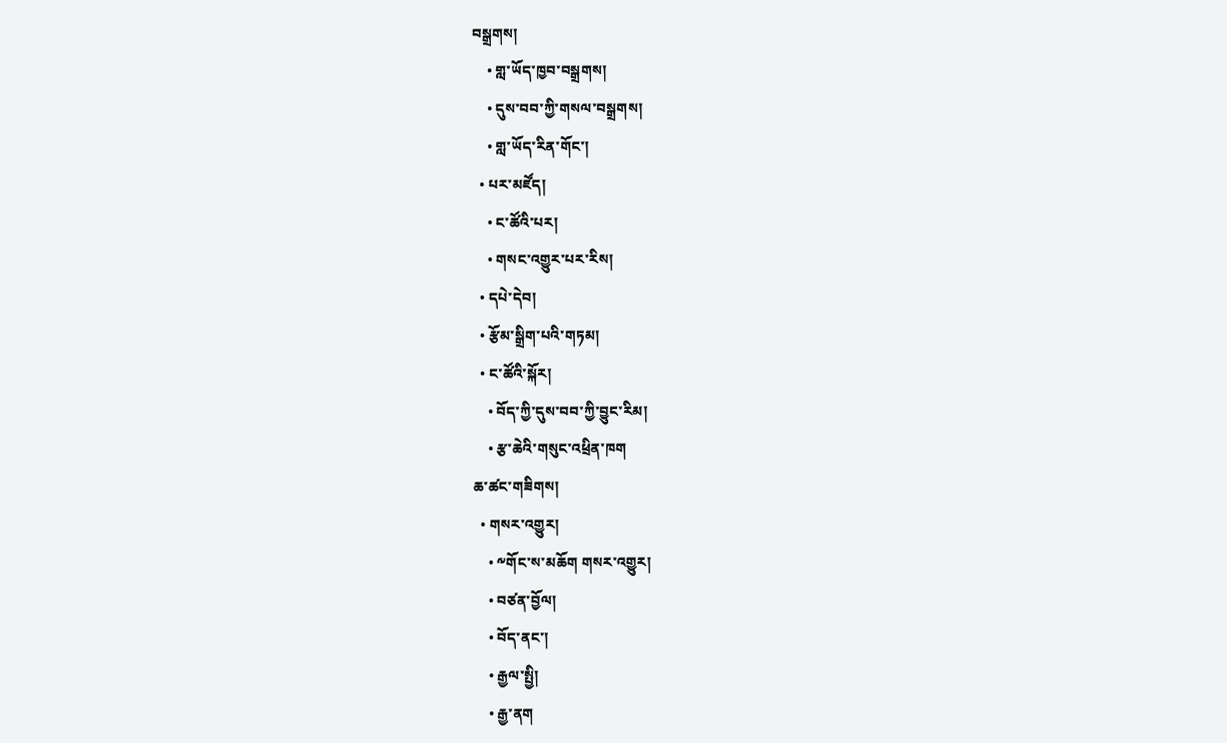བསྒྲགས།
    • གླ་ཡོད་ཁྱབ་བསྒྲགས།
    • དུས་བབ་ཀྱི་གསལ་བསྒྲགས།
    • གླ་ཡོད་རིན་གོང་།
  • པར་མཛོད།
    • ང་ཚོའི་པར།
    • གསང་འགྱུར་པར་རིས།
  • དཔེ་དེབ།
  • རྩོམ་སྒྲིག་པའི་གཏམ།
  • ང་ཚོའི་སྐོར།
    • བོད་ཀྱི་དུས་བབ་ཀྱི་བྱུང་རིམ།
    • རྩ་ཆེའི་གསུང་འཕྲིན་ཁག
ཆ་ཚང་གཟིགས།
  • གསར་འགྱུར།
    • ༸གོང་ས་མཆོག གསར་འགྱུར།
    • བཙན་བྱོལ།
    • བོད་ནང་།
    • རྒྱལ་སྤྱི།
    • རྒྱ་ནག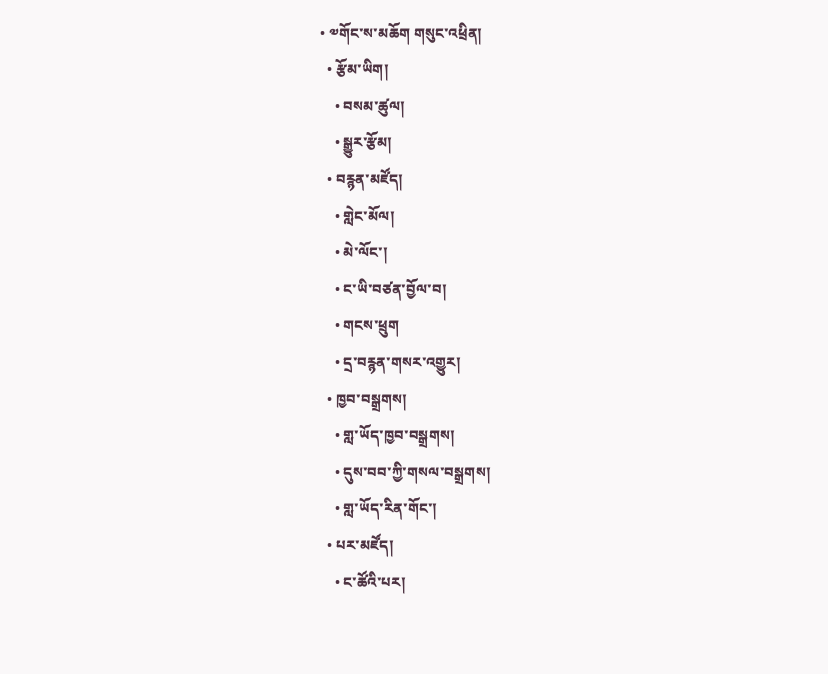• ༧གོང་ས་མཆོག གསུང་འཕྲིན།
  • རྩོམ་ཡིག།
    • བསམ་ཚུལ།
    • སྒྱུར་རྩོམ།
  • བརྙན་མཛོད།
    • གླེང་མོལ།
    • མེ་ལོང་།
    • ང་ཡི་བཙན་བྱོལ་བ།
    • གངས་ཕྲུག
    • དྲ་བརྙན་གསར་འགྱུར།
  • ཁྱབ་བསྒྲགས།
    • གླ་ཡོད་ཁྱབ་བསྒྲགས།
    • དུས་བབ་ཀྱི་གསལ་བསྒྲགས།
    • གླ་ཡོད་རིན་གོང་།
  • པར་མཛོད།
    • ང་ཚོའི་པར།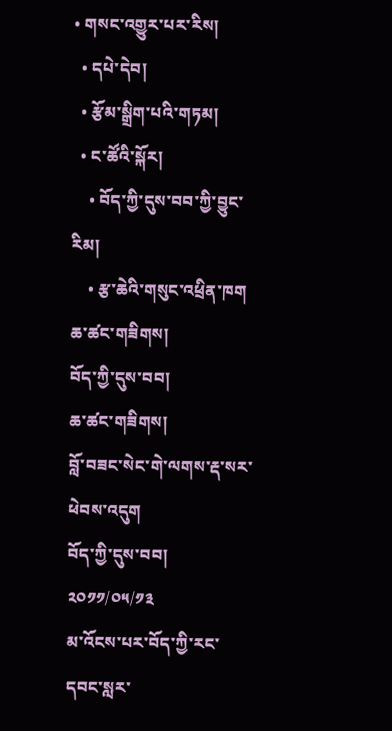• གསང་འགྱུར་པར་རིས།
  • དཔེ་དེབ།
  • རྩོམ་སྒྲིག་པའི་གཏམ།
  • ང་ཚོའི་སྐོར།
    • བོད་ཀྱི་དུས་བབ་ཀྱི་བྱུང་རིམ།
    • རྩ་ཆེའི་གསུང་འཕྲིན་ཁག
ཆ་ཚང་གཟིགས།
བོད་ཀྱི་དུས་བབ།
ཆ་ཚང་གཟིགས།
བློ་བཟང་སེང་གེ་ལགས་རྡ་སར་ཕེབས་འདུག
བོད་ཀྱི་དུས་བབ།
༢༠༡༡/༠༥/༡༣
མ་འོངས་པར་བོད་ཀྱི་རང་དབང་སླར་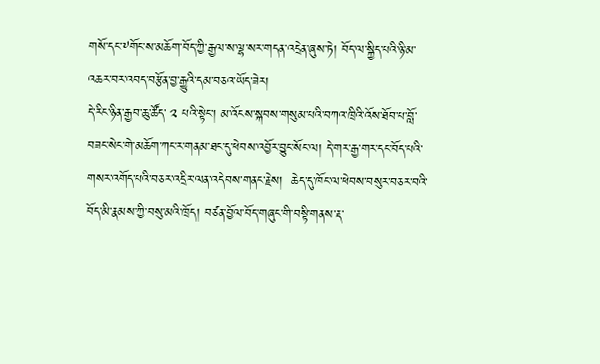གསོ་དང་༸གོང་ས་མཆོག་བོད་ཀྱི་རྒྱལ་ས་ལྷ་སར་གདན་འདྲེན་ཞུས་ཏེ། བོད་ལ་སྐྱིད་པའི་ཉི་མ་འཆར་བར་འབད་བརྩོན་བྱ་རྒྱུའི་དམ་བཅའ་ཡོད་ཟེར།
དེ་རིང་ཉིན་རྒྱབ་ཆུ་ཚོད་ ༢ པའི་སྟེང་། མ་འོངས་སྐབས་གསུམ་པའི་བཀའ་ཁྲིའི་འོས་ཐོབ་པ་བློ་བཟང་སེང་གེ་མཆོག་ཀང་ར་གནམ་ཐང་དུ་ཕེབས་འབྱོར་བྱུང་སོང་ལ། དེ་གར་རྒྱ་གར་དང་བོད་པའི་གསར་འགོད་པའི་བཅར་འདྲིར་ལན་འདེབས་གནང་རྗེས།  ཆེད་དུ་ཁོང་ལ་ཕེབས་བསུར་བཅར་བའི་བོད་མི་རྣམས་ཀྱི་བསུ་མའི་ཁྲོད། བཙན་བྱོལ་བོད་གཞུང་གི་བསྟི་གནས་རྡ་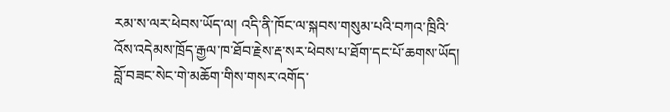རམ་ས་ལར་ཕེབས་ཡོད་ལ། འདི་ནི་ཁོང་ལ་སྐབས་གསུམ་པའི་བཀའ་ཁྲིའི་འོས་འདེམས་ཁྲོད་རྒྱལ་ཁ་ཐོབ་རྗེས་རྡ་སར་ཕེབས་པ་ཐོག་དང་པོ་ཆགས་ཡོད།
བློ་བཟང་སེང་གེ་མཆོག་གིས་གསར་འགོད་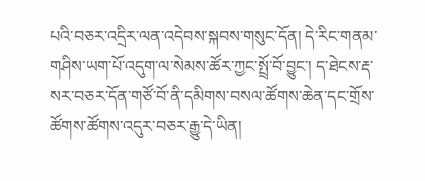པའི་བཅར་འདྲིར་ལན་འདེབས་སྐབས་གསུང་དོན། དེ་རིང་གནམ་གཤིས་ཡག་པོ་འདུག་ལ་སེམས་ཚོར་ཀྱང་སྤྲོ་བོ་བྱུང་། ད་ཐེངས་རྡ་སར་བཅར་དོན་གཙོ་བོ་ནི་དམིགས་བསལ་ཚོགས་ཆེན་དང་གྲོས་ཚོགས་ཚོགས་འདུར་བཅར་རྒྱུ་དེ་ཡིན།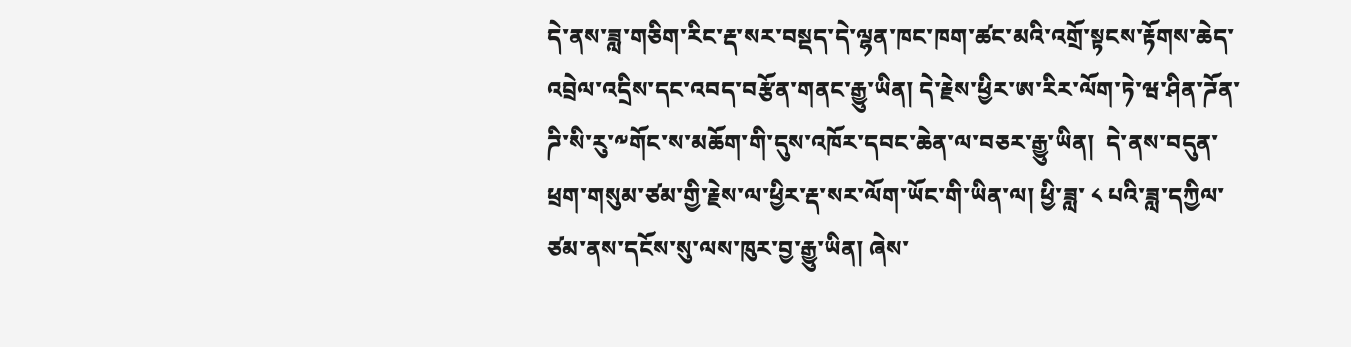དེ་ནས་ཟླ་གཅིག་རིང་རྡ་སར་བསྡད་དེ་ལྷན་ཁང་ཁག་ཚང་མའི་འགྲོ་སྟངས་རྟོགས་ཆེད་འབྲེལ་འདྲིས་དང་འབད་བརྩོན་གནང་རྒྱུ་ཡིན། དེ་རྗེས་ཕྱིར་ཨ་རིར་ལོག་ཏེ་ཝ་ཤིན་ཌོན་ཌི་སི་རུ་༸གོང་ས་མཆོག་གི་དུས་འཁོར་དབང་ཆེན་ལ་བཅར་རྒྱུ་ཡིན།  དེ་ནས་བདུན་ཕྲག་གསུམ་ཙམ་གྱི་རྗེས་ལ་ཕྱིར་རྡ་སར་ལོག་ཡོང་གི་ཡིན་ལ། ཕྱི་ཟླ་ ༨ པའི་ཟླ་དཀྱིལ་ཙམ་ནས་དངོས་སུ་ལས་ཁུར་བྱ་རྒྱུ་ཡིན། ཞེས་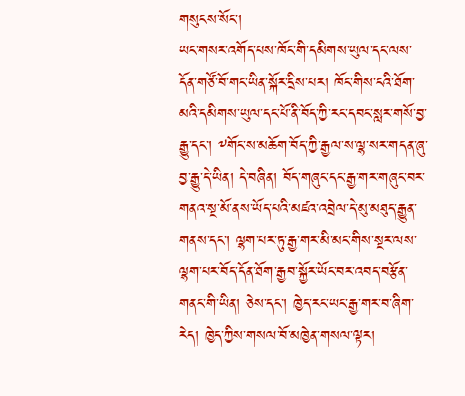གསུངས་སོང་།
ཡང་གསར་འགོད་པས་ཁོང་གི་དམིགས་ཡུལ་དང་ལས་དོན་གཙོ་བོ་གང་ཡིན་སྐོར་དྲིས་པར། ཁོང་གིས་ངའི་ཐོག་མའི་དམིགས་ཡུལ་དང་པོ་ནི་བོད་ཀྱི་རང་དབང་སླར་གསོ་བྱ་རྒྱུ་དང་། ༸གོང་ས་མཆོག་བོད་ཀྱི་རྒྱལ་ས་ལྷ་སར་གདན་ཞུ་བྱ་རྒྱུ་དེ་ཡིན། དེ་བཞིན། བོད་གཞུང་དང་རྒྱ་གར་གཞུང་བར་གནའ་སྔ་མོ་ནས་ཡོད་པའི་མཛའ་འབྲེལ་དེ་མུ་མཐུད་རྒྱུན་གནས་དང་། ལྷག་པར་ཏུ་རྒྱ་གར་མི་མང་གིས་སྔར་ལས་ལྷག་པར་བོད་དོན་ཐོག་རྒྱབ་སྐྱོར་ཡོང་བར་འབད་བརྩོན་གནང་གི་ཡིན། ཅེས་དང་། ཁྱེད་རང་ཡང་རྒྱ་གར་བ་ཞིག་རེད། ཁྱེད་ཀྱིས་གསལ་བོ་མཁྱེན་གསལ་ལྟར།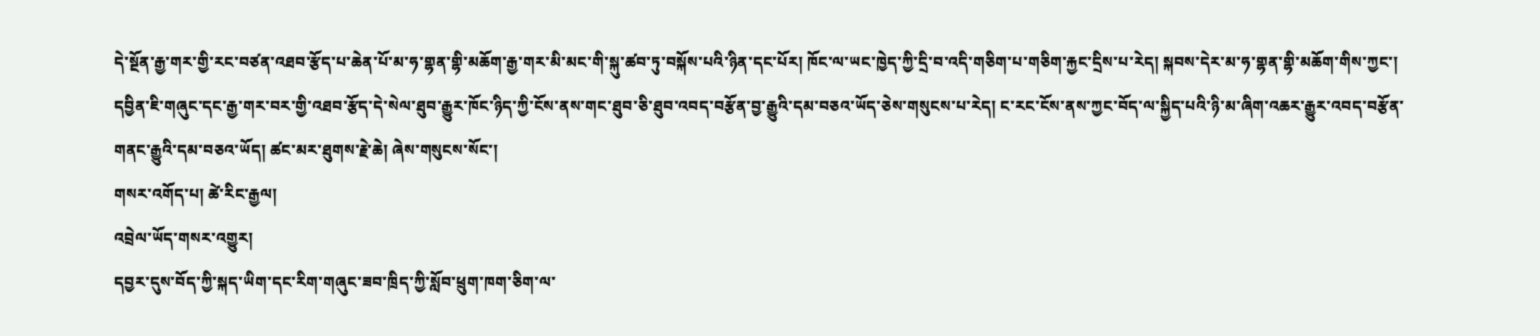དེ་སྔོན་རྒྱ་གར་གྱི་རང་བཙན་འཐབ་རྩོད་པ་ཆེན་པོ་མ་ཧ་གྷན་གྷི་མཆོག་རྒྱ་གར་མི་མང་གི་སྐུ་ཚབ་ཏུ་བསྐོས་པའི་ཉིན་དང་པོར། ཁོང་ལ་ཡང་ཁྱེད་ཀྱི་དྲི་བ་འདི་གཅིག་པ་གཅིག་རྐྱང་དྲིས་པ་རེད། སྐབས་དེར་མ་ཧ་གྷན་གྷི་མཆོག་གིས་ཀྱང་། དབྱིན་ཇི་གཞུང་དང་རྒྱ་གར་བར་གྱི་འཐབ་རྩོད་དེ་སེལ་ཐུབ་རྒྱུར་ཁོང་ཉིད་ཀྱི་ངོས་ནས་གང་ཐུབ་ཅི་ཐུབ་འབད་བརྩོན་བྱ་རྒྱུའི་དམ་བཅའ་ཡོད་ཅེས་གསུངས་པ་རེད། ང་རང་ངོས་ནས་ཀྱང་བོད་ལ་སྐྱིད་པའི་ཉི་མ་ཞིག་འཆར་རྒྱུར་འབད་བརྩོན་གནང་རྒྱུའི་དམ་བཅའ་ཡོད། ཚང་མར་ཐུགས་རྗེ་ཆེ། ཞེས་གསུངས་སོང་།
གསར་འགོད་པ། ཚེ་རིང་རྒྱལ།
འབྲེལ་ཡོད་གསར་འགྱུར།
དབྱར་དུས་བོད་ཀྱི་སྐད་ཡིག་དང་རིག་གཞུང་ཟབ་ཁྲིད་ཀྱི་སློབ་ཕྲུག་ཁག་ཅིག་ལ་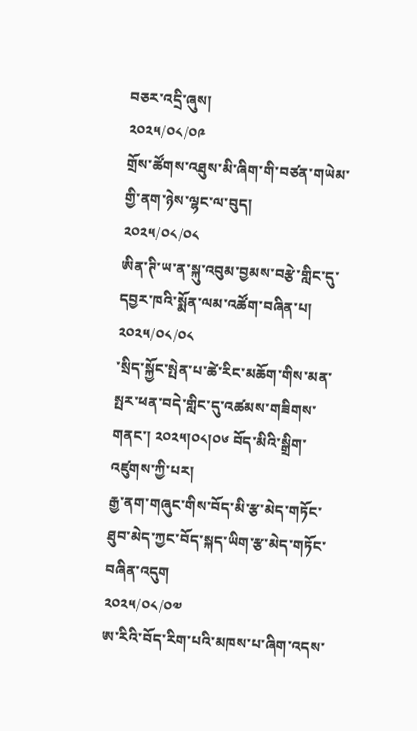བཅར་འདྲི་ཞུས།
༢༠༢༥/༠༨/༠༩
གྲོས་ཚོགས་འཐུས་མི་ཞིག་གི་བཙན་གཡེམ་གྱི་ནག་ཉེས་ལྷང་ལ་བུད།
༢༠༢༥/༠༨/༠༨
ཨིན་ཊི་ཡ་ན་སྐུ་འབུམ་བྱམས་བརྩེ་གླིང་དུ་དབྱར་ཁའི་སྨོན་ལམ་འཚོག་བཞིན་པ།
༢༠༢༥/༠༨/༠༨
་སྲིད་སྐྱོང་སྤེན་པ་ཚེ་རིང་མཆོག་གིས་མན་སྤར་ཕན་བདེ་གླིང་དུ་འཚམས་གཟིགས་གནང་། ༢༠༢༥།༠༨།༠༦ བོད་མིའི་སྒྲིག་འཛུགས་ཀྱི་པར།
རྒྱ་ནག་གཞུང་གིས་བོད་མི་རྩ་མེད་གཏོང་ཐུབ་མེད་ཀྱང་བོད་སྐད་ཡིག་རྩ་མེད་གཏོང་བཞིན་འདུག
༢༠༢༥/༠༨/༠༧
ཨ་རིའི་བོད་རིག་པའི་མཁས་པ་ཞིག་འདས་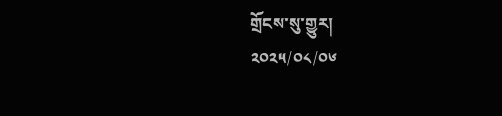གྲོངས་སུ་གྱུར།
༢༠༢༥/༠༨/༠༦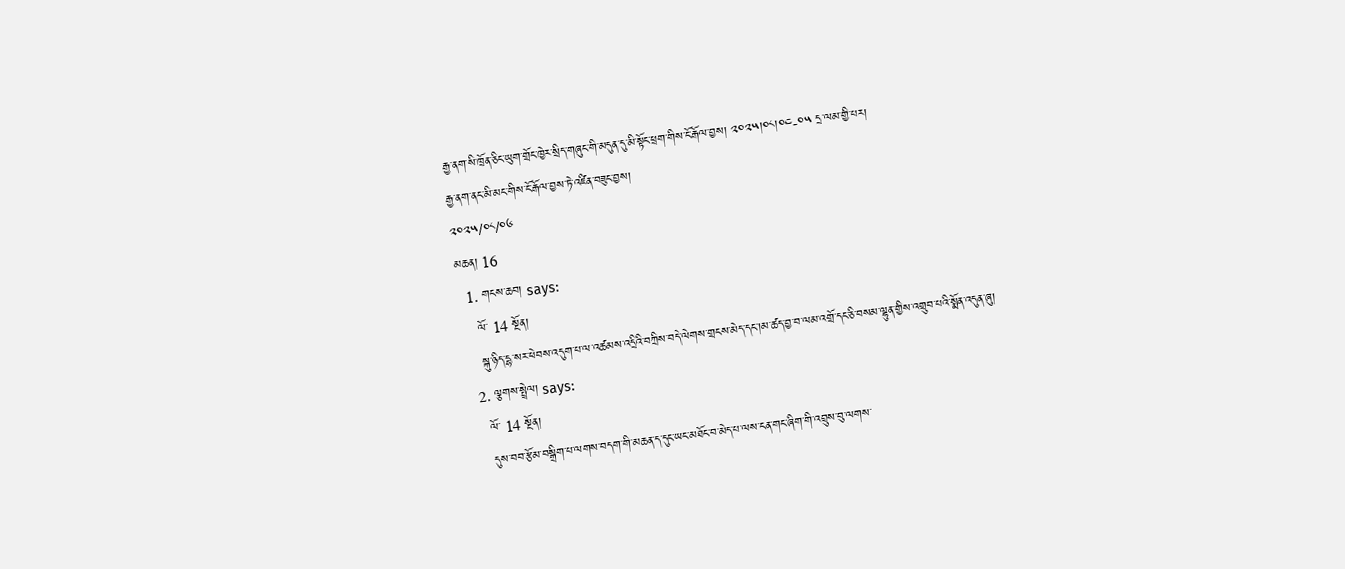རྒྱ་ནག་སི་ཁྲོན་ཅིང་ཡུག་གྲོང་ཁྱེར་སྲིད་གཞུང་གི་མདུན་དུ་མི་སྟོང་ཕྲག་གིས་ངོ་རྒོལ་བྱས། ༢༠༢༥།༠༨།༠༤-༠༥ དྲ་ལམ་གྱི་པར།
རྒྱ་ནག་ནང་མི་མང་གིས་ངོ་རྒོལ་བྱས་ཏེ་འཛིན་བཟུང་བྱས།
༢༠༢༥/༠༨/༠༦
མཆན། 16
  1. གངས་ཆབ། says:
    ལོ་ 14 སྔོན།
    སྐུ་ཉིད་དྷ་སར་ཕེབས་འདུག་པ་ལ་འཚམས་འདྲིའི་བཀྲིས་བདེ་ལེགས་གྲངས་མེད་དང་།མ་ཚད་བྱ་བ་ལམ་འགྲོ་དང་ཅི་བསམ་ལྷུན་གྱིས་འགྲུབ་པའི་སྨོན་འདུན་ཞུ།
  2. ལྕགས་སྤྲེལ། says:
    ལོ་ 14 སྔོན།
    དུས་བབ་རྩོམ་བསྒྲིག་པ་ལགས་བདག་གི་མཆན་ད་དུང་ཡང་མཐོང་བ་མེད་པ་ལས་ངན་གང་ཞིག་གི་འབྲུས་བུ་ལགས་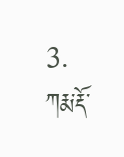3. ཀརྨ་རྡོ་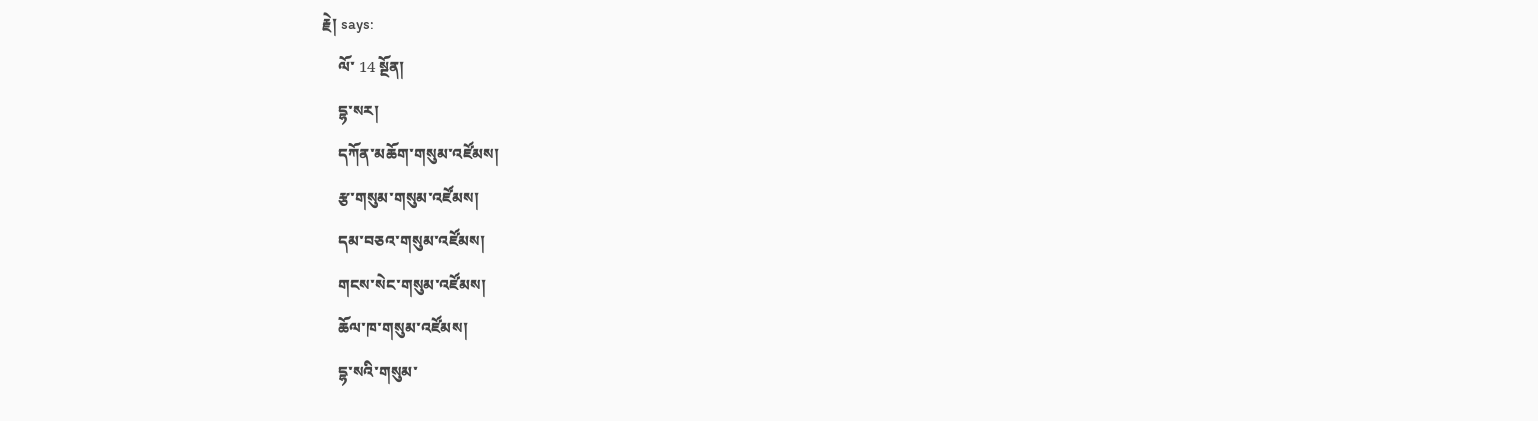རྗེ། says:
    ལོ་ 14 སྔོན།
    དྷ་སར།
    དཀོན་མཆོག་གསུམ་འཛོམས།
    རྩ་གསུམ་གསུམ་འཛོམས།
    དམ་བཅའ་གསུམ་འཛོམས།
    གངས་སེང་གསུམ་འཛོམས།
    ཆོལ་ཁ་གསུམ་འཛོམས།
    དྷ་སའི་གསུམ་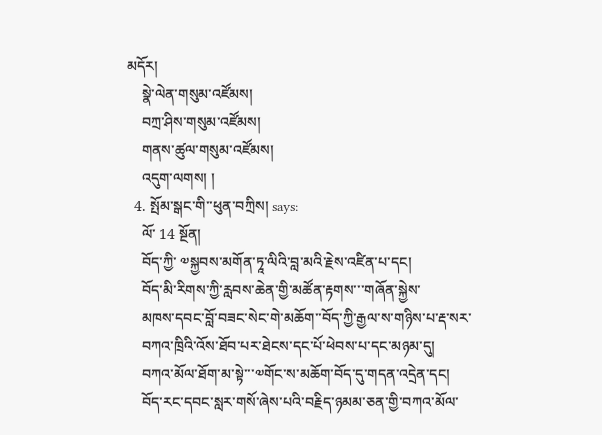མདོར།
    སྣེ་ལེན་གསུམ་འཛོམས།
    བཀྲ་ཤིས་གསུམ་འཛོམས།
    གནས་ཚུལ་གསུམ་འཛོམས།
    འདུག་ལགས། །
  4. སྤོམ་སྒང་གི་་ཕུན་བཀྲིས། says:
    ལོ་ 14 སྔོན།
    བོད་ཀྱི་ ༧སྐྱབས་མགོན་ཏཱ་ལིའི་བླ་མའི་རྗེས་འཛིན་པ་དང།
    བོད་མི་རིགས་ཀྱི་རླབས་ཆེན་གྱི་མཚོན་རྟགས་་་གཞོན་སྐྱེས་
    མཁས་དབང་བློ་བཟང་སེང་གེ་མཆོག་་བོད་ཀྱི་རྒྱལ་ས་གཉིས་པ་རྡ་སར་
    བཀའ་ཁྲིའི་འོས་ཐོབ་པར་ཐེངས་དང་པོ་ཕེབས་པ་དང་མཉམ་དུ།
    བཀའ་མོལ་ཐོག་མ་སྟེ་་་༧གོང་ས་མཆོག་བོད་དུ་གདན་འདྲེན་དང།
    བོད་རང་དབང་སླར་གསོ་ཞེས་པའི་བརྗིད་ཉམམ་ཅན་གྱི་བཀའ་མོལ་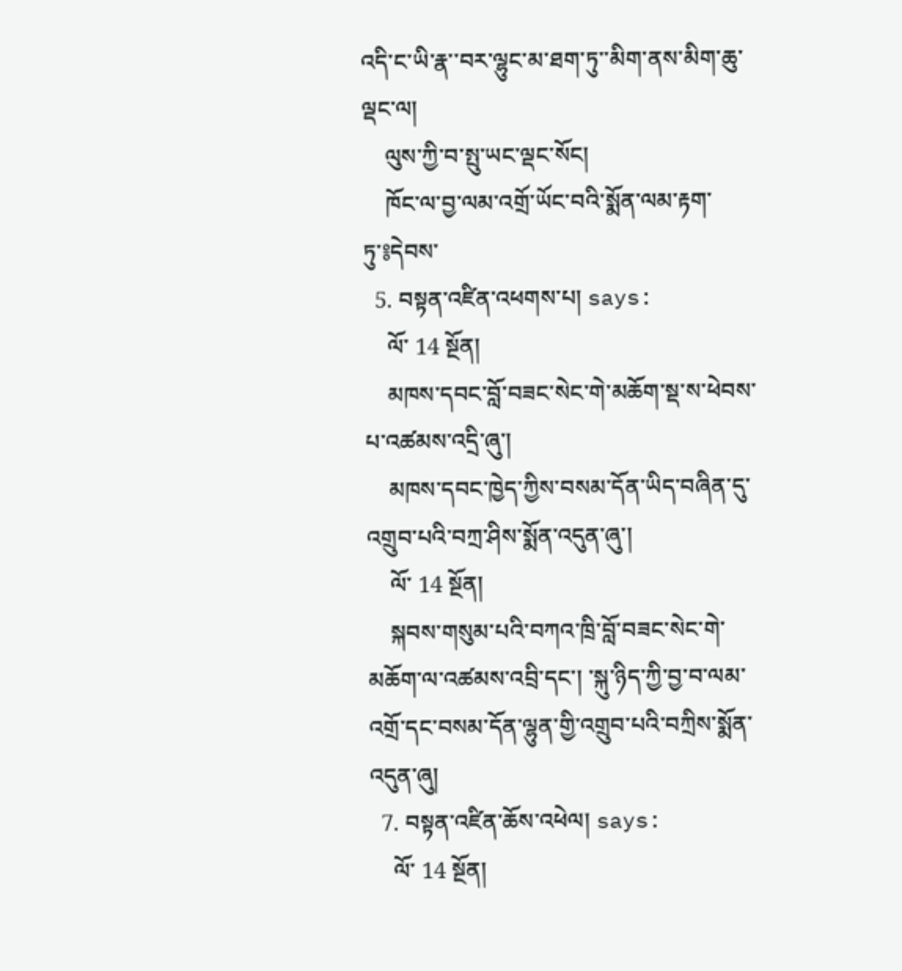འདི་ང་ཡི་རྣ་་བར་ལྷུང་མ་ཐག་ཏུ་་མིག་ནས་མིག་ཆུ་ལྡང་ལ།
    ལུས་ཀྱི་བ་སྤུ་ཡང་ལྡང་སོང།
    ཁོང་ལ་བྱ་ལམ་འགྲོ་ཡོང་བའི་སྨོན་ལམ་རྟག་ཏུ་༔དེབས་
  5. བསྟན་འཛིན་འཕགས་པ། says:
    ལོ་ 14 སྔོན།
    མཁས་དབང་བློ་བཟང་སེང་གེ་མཆོག་སྡ་ས་ཕེབས་པ་འཚམས་འདྲི་ཞུ་།
    མཁས་དབང་ཁྱེད་ཀྱིས་བསམ་དོན་ཡིད་བཞིན་དུ་འགྲུབ་པའི་བཀྲ་ཤིས་སྨོན་འདུན་ཞུ་།
    ལོ་ 14 སྔོན།
    སྐབས་གསུམ་པའི་བཀའ་ཁྲི་བློ་བཟང་སེང་གེ་མཆོག་ལ་འཚམས་འབྲི་དང་། ་སྐུ་ཉིད་ཀྱི་བྱ་བ་ལམ་འགྲོ་དང་བསམ་དོན་ལྷུན་གྱི་འགྲུབ་པའི་བཀྲིས་སྨོན་འདུན་ཞུ།
  7. བསྟན་འཛིན་ཆོས་འཕེལ། says:
    ལོ་ 14 སྔོན།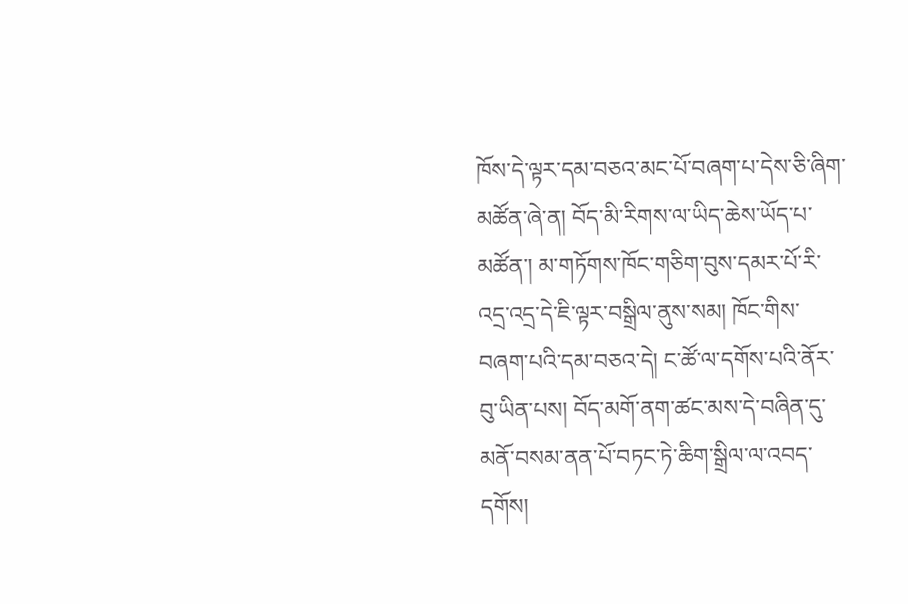ཁོས་དེ་ལྟར་དམ་བཅའ་མང་པོ་བཞག་པ་དེས་ཅི་ཞིག་མཚོན་ཞེ་ན། བོད་མི་རིགས་ལ་ཡིད་ཆེས་ཡོད་པ་མཚོན་། མ་གཏོགས་ཁོང་གཅིག་བུས་དམར་པོ་རི་འདྲ་འདྲ་དེ་ཇི་ལྟར་བསྒྲིལ་ནུས་སམ། ཁོང་གིས་བཞག་པའི་དམ་བཅའ་དེ། ང་ཚོ་ལ་དགོས་པའི་ནོར་བུ་ཡིན་པས། བོད་མགོ་ནག་ཚང་མས་དེ་བཞིན་དུ་མནོ་བསམ་ནན་པོ་བཏང་ཏེ་ཆིག་སྒྲིལ་ལ་འབད་དགོས།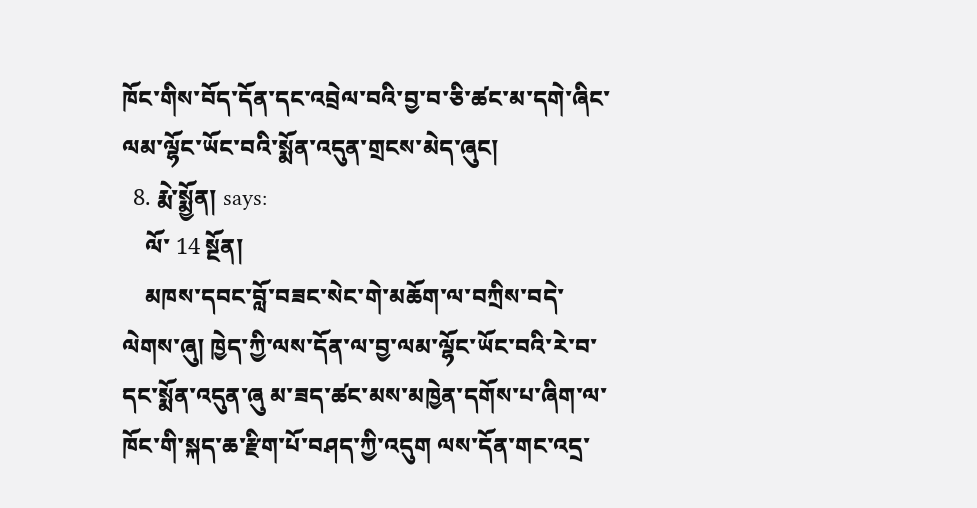ཁོང་གིས་བོད་དོན་དང་འབྲེལ་བའི་བྱ་བ་ཅི་ཚང་མ་དགེ་ཞིང་ལམ་ལྷོང་ཡོང་བའི་སྨོན་འདུན་གྲངས་མེད་ཞུང།
  8. རྨེ་སྨྱོན། says:
    ལོ་ 14 སྔོན།
    མཁས་དབང་བློ་བཟང་སེང་གེ་མཆོག་ལ་བཀྲིས་བདེ་ལེགས་ཞུ། ཁྱེད་ཀྱི་ལས་དོན་ལ་བྱ་ལམ་ལྷོང་ཡོང་བའི་རེ་བ་དང་སྨོན་འདུན་ཞུ མ་ཟད་ཚང་མས་མཁྱེན་དགོས་པ་ཞིག་ལ་ཁོང་གི་སྐད་ཆ་རྫིག་པོ་བཤད་ཀྱི་འདུག ལས་དོན་གང་འདྲ་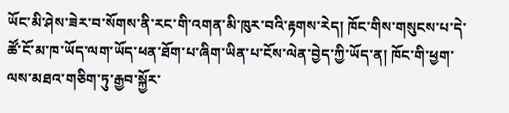ཡོང་མི་ཤེས་ཟེར་བ་སོགས་ནི་རང་གི་འགན་མི་ཁུར་བའི་རྟགས་རེད། ཁོང་གིས་གསུངས་པ་དེ་ཚོ་ངོ་མ་ཁ་ཡོད་ལག་ཡོད་ཕན་ཐོག་པ་ཞིག་ཡིན་པ་ངོས་ལེན་བྱེད་ཀྱི་ཡོད་ན། ཁོང་གི་ཕྱག་ལས་མཐའ་གཅིག་ཏུ་རྒྱབ་སྐྱོར་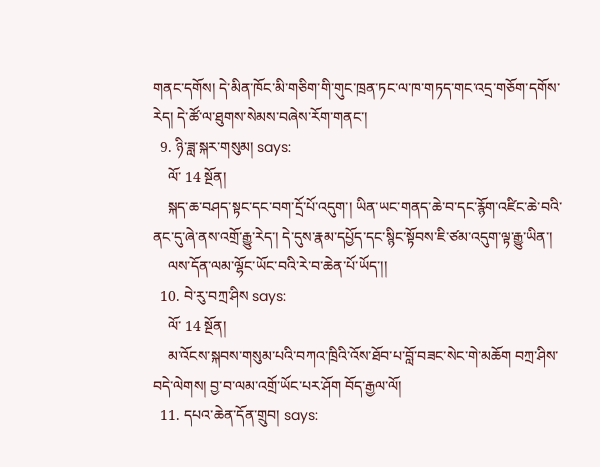གནང་དགོས། དེ་མིན་ཁོང་མི་གཅིག་གི་གུང་ཁྲན་ཏང་ལ་ཁ་གཏད་གང་འདྲ་གཅོག་དགོས་རེད། དེ་ཚོ་ལ་ཐུགས་སེམས་བཞེས་རོག་གནང་།
  9. ཉི་ཟླ་སྐར་གསུམ། says:
    ལོ་ 14 སྔོན།
    སྐད་ཆ་བཤད་སྟང་དང་བག་དྲོ་པོ་འདུག་། ཡིན་ཡང་གནད་ཆེ་བ་དང་རྙོག་འཛིང་ཆེ་བའི་ནང་དུ་ཞེ་ནས་འགྲོ་རྒྱུ་རེད་། དེ་དུས་རྣམ་དཔྱོད་དང་སྙིང་སྟོབས་ཇི་ཙམ་འདུག་ལྟ་རྒྱུ་ཡིན་།
    ལས་དོན་ལམ་ལྷོང་ཡོང་བའི་རེ་བ་ཆེན་པོ་ཡོད་།།
  10. བེ་རུ་བཀྲ་ཤིས says:
    ལོ་ 14 སྔོན།
    མ་འོངས་སྐབས་གསུམ་པའི་བཀའ་ཁྲིའི་འོས་ཐོབ་པ་བློ་བཟང་སེང་གེ་མཆོག བཀྲ་ཤིས་བདེ་ལེགས། བྱ་བ་ལམ་འགྲོ་ཡོང་པར་ཤོག བོད་རྒྱལ་ལོ།
  11. དཔའ་ཆེན་དོན་གྲུབ། says: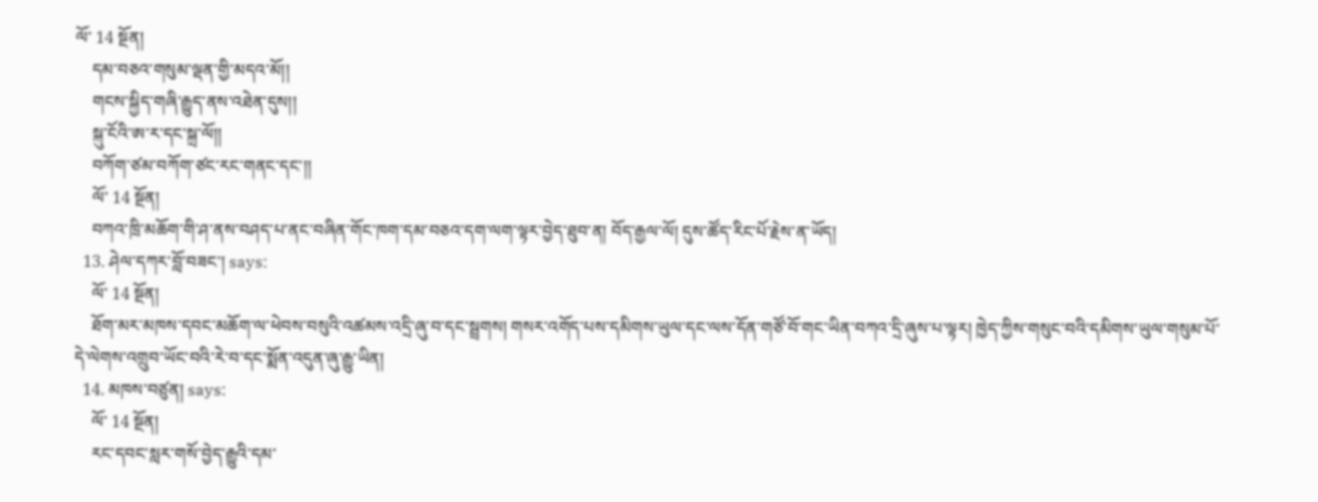ལོ་ 14 སྔོན།
    དམ་བཅའ་གསུམ་ལྡན་གྱི་མདའ་མོ།།
    གངས་སྐྱིད་གཞི་རྒྱུད་ནས་འཐེན་དུས།།
    སྐུ་ངོའི་ཨ་ར་དང་སྐྲ་ལོ།།
    བཀོག་ཙམ་བཀོག་ཙང་རང་གནང་དང་།།
    ལོ་ 14 སྔོན།
    བཀའ་ཁྲི་མཆོག་གི་ཤ་ནས་བཤད་པ་ནང་བཞིན་གོང་ཁག་དམ་བཅའ་དག་ལག་ལྟར་བྱེད་ཐུབ་ན། བོད་རྒྱལ་ལོ། དུས་ཚོད་རིང་པོ་རྗེས་ན་ཡོད།
  13. ཤེལ་དཀར་བློ་བཟང་། says:
    ལོ་ 14 སྔོན།
    ཐོག་མར་མཁས་དབང་མཆོག་ལ་ཕེབས་བསུའི་འཚམས་འདྲི་ཞུ་བ་དང་སྦྲགས། གསར་འགོད་པས་དམིགས་ཡུལ་དང་ལས་དོན་གཙོ་བོ་གང་ཡིན་བཀའ་དྲི་ཞུས་པ་ལྟར། ཁྱེད་ཀྱིས་གསུང་བའི་དམིགས་ཡུལ་གསུམ་པོ་དེ་ལེགས་འགྲུབ་ཡོང་བའི་རེ་བ་དང་སྨོན་འདུན་ཞུ་རྒྱུ་ཡིན།
  14. མཁས་བཙུན། says:
    ལོ་ 14 སྔོན།
    རང་དབང་སླར་གསོ་བྱེད་རྒྱུའི་དམ་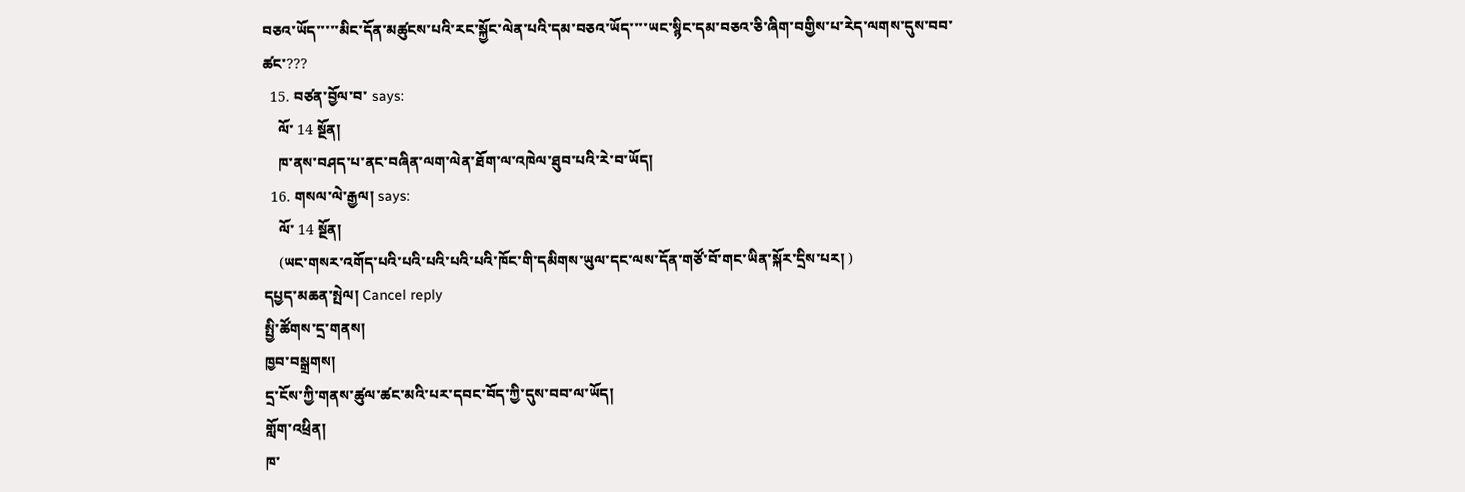བཅའ་ཡོད་་་་་མིང་དོན་མཚུངས་པའི་རང་སྐྱོང་ལེན་པའི་དམ་བཅའ་ཡོད་་་་ཡང་སྙིང་དམ་བཅའ་ཅི་ཞིག་བགྱིས་པ་རེད་ལགས་དུས་བབ་ཚང་???
  15. བཙན་བྱོལ་བ་ says:
    ལོ་ 14 སྔོན།
    ཁ་ནས་བཤད་པ་ནང་བཞིན་ལག་ལེན་ཐོག་ལ་འཁེལ་ཐུབ་པའི་རེ་བ་ཡོད།
  16. གསལ་ལེ་རྒྱལ། says:
    ལོ་ 14 སྔོན།
    (ཡང་གསར་འགོད་པའི་པའི་པའི་པའི་པའི་ཁོང་གི་དམིགས་ཡུལ་དང་ལས་དོན་གཙོ་བོ་གང་ཡིན་སྐོར་དྲིས་པར། )
དཔྱད་མཆན་སྤེལ། Cancel reply
སྤྱི་ཚོགས་དྲ་གནས།
ཁྱབ་བསྒྲགས།
དྲ་ངོས་ཀྱི་གནས་ཚུལ་ཚང་མའི་པར་དབང་བོད་ཀྱི་དུས་བབ་ལ་ཡོད།
གློག་འཕྲིན།
ཁ་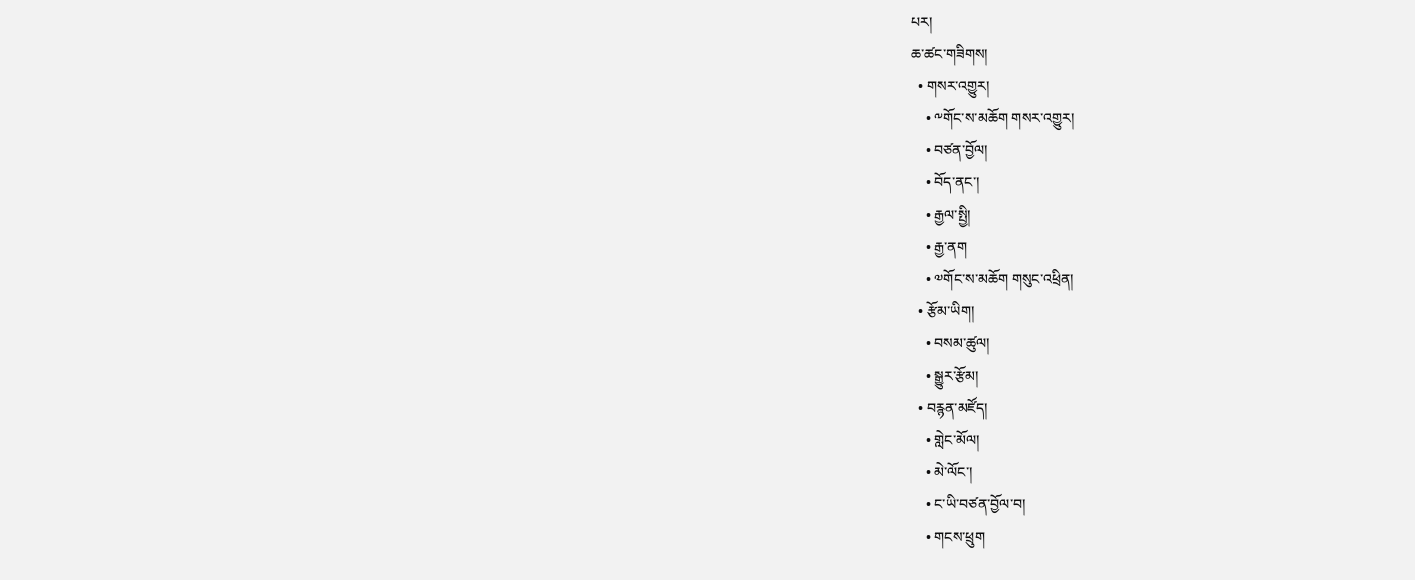པར།
ཆ་ཚང་གཟིགས།
  • གསར་འགྱུར།
    • ༸གོང་ས་མཆོག གསར་འགྱུར།
    • བཙན་བྱོལ།
    • བོད་ནང་།
    • རྒྱལ་སྤྱི།
    • རྒྱ་ནག
    • ༧གོང་ས་མཆོག གསུང་འཕྲིན།
  • རྩོམ་ཡིག།
    • བསམ་ཚུལ།
    • སྒྱུར་རྩོམ།
  • བརྙན་མཛོད།
    • གླེང་མོལ།
    • མེ་ལོང་།
    • ང་ཡི་བཙན་བྱོལ་བ།
    • གངས་ཕྲུག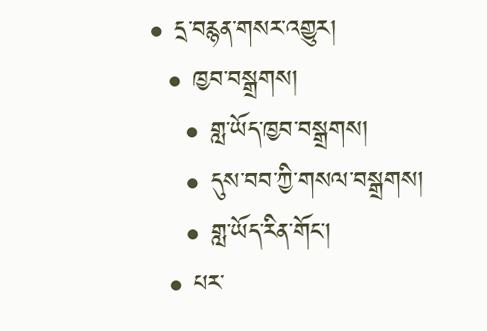• དྲ་བརྙན་གསར་འགྱུར།
  • ཁྱབ་བསྒྲགས།
    • གླ་ཡོད་ཁྱབ་བསྒྲགས།
    • དུས་བབ་ཀྱི་གསལ་བསྒྲགས།
    • གླ་ཡོད་རིན་གོང་།
  • པར་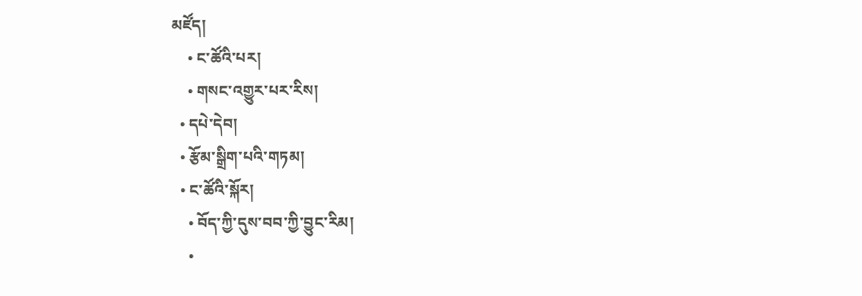མཛོད།
    • ང་ཚོའི་པར།
    • གསང་འགྱུར་པར་རིས།
  • དཔེ་དེབ།
  • རྩོམ་སྒྲིག་པའི་གཏམ།
  • ང་ཚོའི་སྐོར།
    • བོད་ཀྱི་དུས་བབ་ཀྱི་བྱུང་རིམ།
    •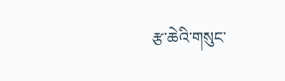རྩ་ཆེའི་གསུང་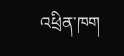འཕྲིན་ཁག